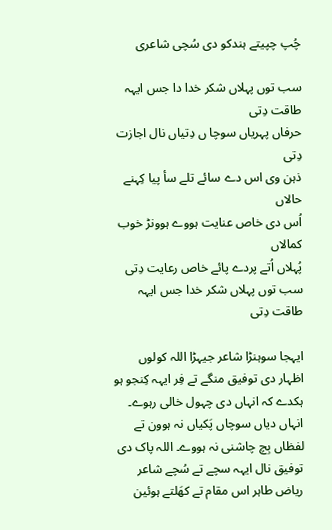چُپ چپیتے ہندکو دی سُچی شاعری

سب توں پہلاں شکر خدا دا جس ایہہ طاقت دِتی
حرفاں پہریاں سوچا ں دِتیاں نال اجازت دِتی
ذہن وی اس دے سائے تلے سأ پیا کِہنے حالاں
اُس دی خاص عنایت ہووے ہوونڑ خوب کمالاں
پُہلاں اُتے پردے پائے خاص رعایت دِتی
سب توں پہلاں شکر خدا جس ایہہ طاقت دِتی

ایہجا سوہنڑا شاعر جیہڑا اللہ کولوں اظہار دی توفیق منگے تے فِر ایہہ کِنجو ہو ہکدے کہ انہاں دی چہول خالی رہوے۔ انہاں دیاں سوچاں پَکیاں نہ ہوون تے لفظاں بِچ چاشنی نہ ہووے۔ اللہ پاک دی توفیق نال ایہہ سچے تے سُچے شاعر ریاض طاہر اس مقام تے کھَلتے ہوئین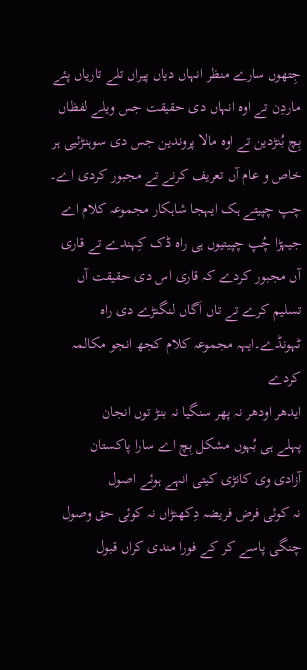جِتھوں سارے منظر انہاں دیاں پیراں تلے تاریاں پئے ماردِن تے اوہ انہاں دی حقیقت جس ویلے لفظاں بِچ بُنڑدین تے اوہ مالا پروندین جس دی سوہنڑئیی ہر خاص و عام آں تعریف کرنے تے مجبور کردی اے۔ چپ چپیتے ہک ایہجا شاہکار مجموعہ کلام اے جیہڑا چُپ چپیتیوں ہی راہ ڈک کِہندے تے قاری آں مجبور کردے کہ قاری اس دی حقیقت آں تسلیم کرے تے تاں اَگاں لنگنڑے دی راہ ٹہونڈے۔ایہہ مجموعہ کلام کجھ انجو مکالمہ کردے
ایدھر اودھر نہ پھر سنگیا نہ بنڑ توں انجان
پہلے ہی بُہوں مشکل بِچ اے سارا پاکستان
آزادی وی کانڑی کیتی انہے ہوئے اصول
نہ کوئی فرض فریضہ دِکھنڑاں نہ کوئی حق وصول
چنگی پاسے کر کے فورا مندی کراں قبول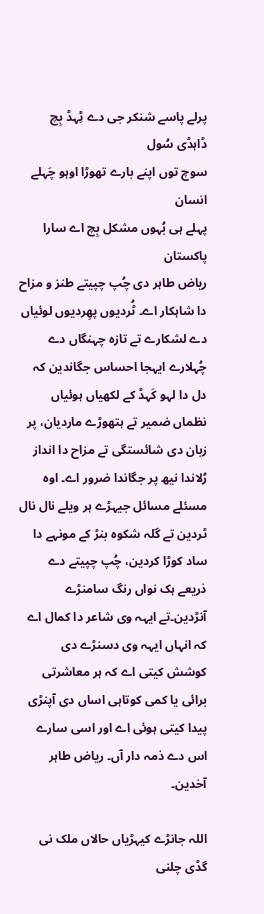پرلے پاسے شنکر جی دے ٹِہڈ بِچ ڈاہڈی سُول
سوچ توں اپنے بارے تھوڑا اوہو چَہلے انسان
پہلے ہی بُہوں مشکل بِچ اے سارا پاکستان
ریاض طاہر دی چُپ چپیتے طنز و مزاح دا شاہکار اے۔ ٹُردیوں پھِردیوں لوئیاں دے لشکارے تے تازہ چہنگاں دے چُہلارے ایہجا احساس جگاندین کہ دل دا لہو کَہڈ کے لکھیاں ہوئیاں نظماں ضمیر تے ہتھوڑے ماردیان، پر زبان دی شائستگی تے مزاح دا انداز رُلاندا نیھ پر جگاندا ضرور اے۔ اوہ مسئلے مسائل جیہڑے ہر ویلے نال نال ٹردین تے گلہ شکوہ بنڑ کے مونہے دا ساد کوڑا کردین، چُپ چپیتے دے ذریعے ہک نواں رنگ سامنڑے آنڑدین۔تے ایہہ وی شاعر دا کمال اے کہ انہاں ایہہ وی دسنڑے دی کوشش کیتی اے کہ ہر معاشرتی برائی یا کمی کوتاہی اساں دی آپنڑی پیدا کیتی ہوئی اے اور اسی سارے اس دے ذمہ دار آں۔ ریاض طاہر آخدین۔

اللہ جانڑے کیہڑیاں حالاں ملک نی گڈی چلنی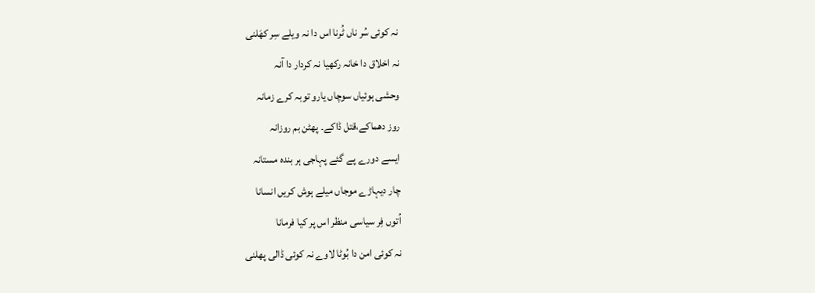نہ کوئی سُر ناں ٹُرنا اس دا نہ ویلے سِر کھَلنی
نہ اخلاق دا خانہ رکھیا نہ کردار دا آنہ
وحشی ہوئیاں سوچاں یارو توبہ کرے زمانہ
روز دھماکے،قتل ڈاکے۔ پھٹن بم روزانہ
ایسے دورے پے گئے پہاجی ہر بندہ مستانہ
چار دیہاڑے موجاں میلے ہوش کریں انسانا
اُتوں فِر سیاسی منظر اس پر کیا فرمانا
نہ کوئی امن دا بُوٹا لاوے نہ کوئی ڈالی پھلنی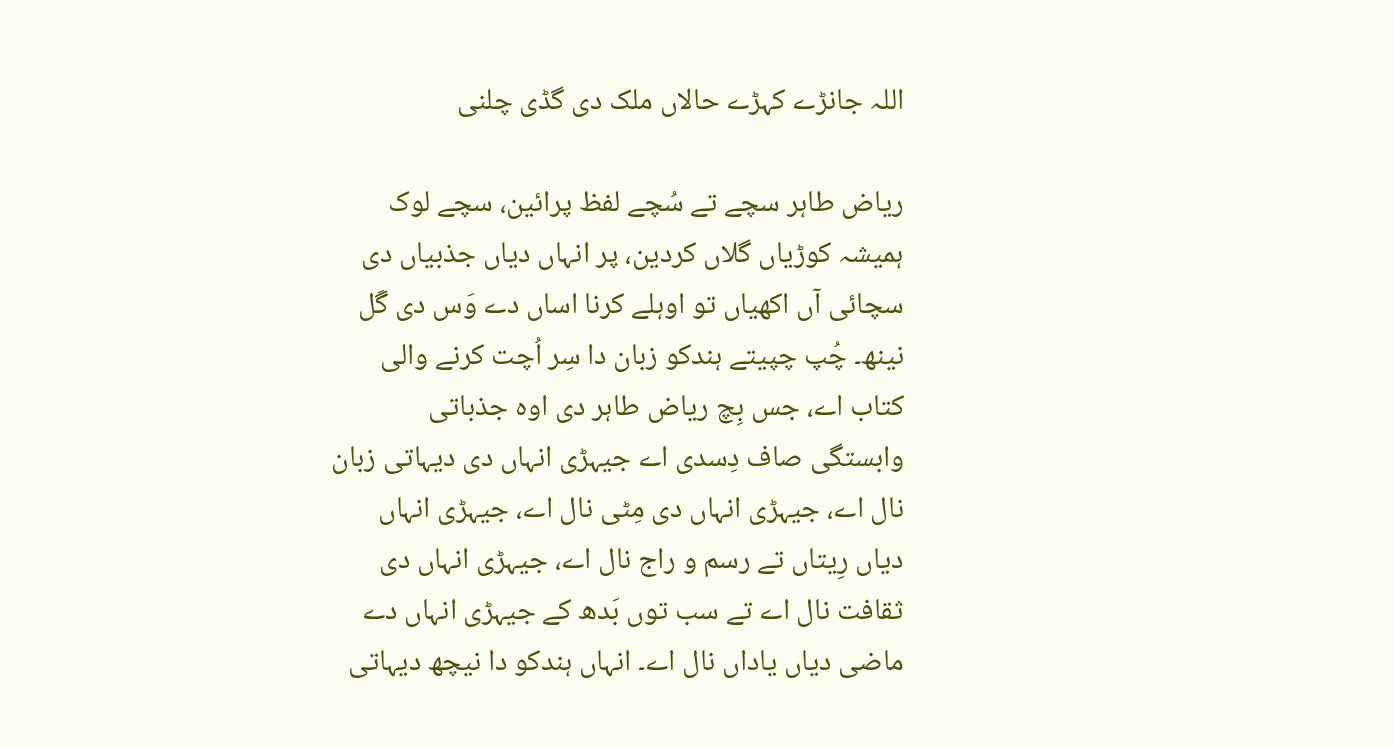اللہ جانڑے کہڑے حالاں ملک دی گڈی چلنی

ریاض طاہر سچے تے سُچے لفظ پرائین، سچے لوک ہمیشہ کوڑیاں گلاں کردین، پر انہاں دیاں جذبیاں دی سچائی آں اکھیاں تو اوہلے کرنا اساں دے وَس دی گَل نینھ۔ چُپ چپیتے ہندکو زبان دا سِر اُچت کرنے والی کتاب اے، جس بِچ ریاض طاہر دی اوہ جذباتی وابستگی صاف دِسدی اے جیہڑی انہاں دی دیہاتی زبان نال اے، جیہڑی انہاں دی مِٹی نال اے، جیہڑی انہاں دیاں رِیتاں تے رسم و راج نال اے، جیہڑی انہاں دی ثقافت نال اے تے سب توں بَدھ کے جیہڑی انہاں دے ماضی دیاں یاداں نال اے۔ انہاں ہندکو دا نیچھ دیہاتی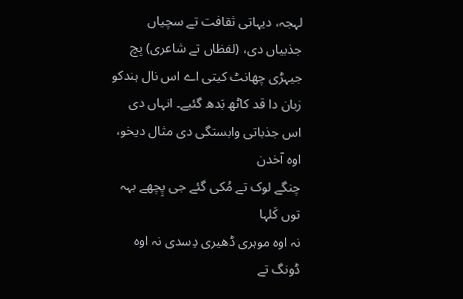لہجہ، دیہاتی ثقافت تے سچیاں جذبیاں دی، (لفظاں تے شاعری) بِچ جیہڑی چھانٹ کیتی اے اس نال ہندکو زبان دا قد کاٹھ بَدھ گئیے۔ انہاں دی اس جذباتی وابستگی دی مثال دیخو، اوہ آخدن
چنگے لوک تے مُکی گئے جی پِچھے بہہ توں کَلہا
نہ اوہ موہری ڈھیری دِسدی نہ اوہ ڈونگ تے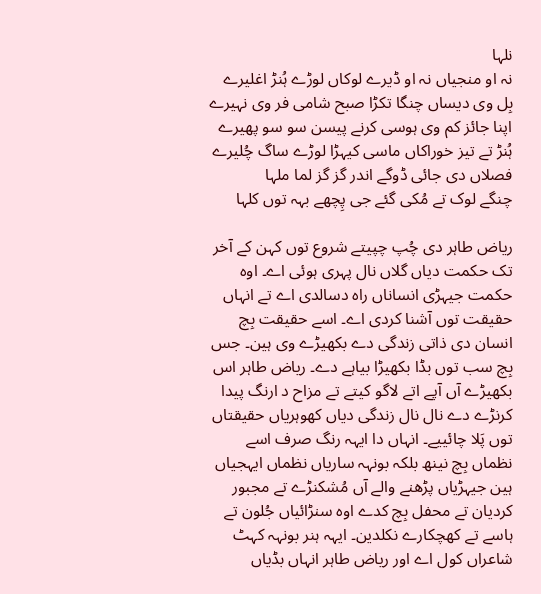نلہا
نہ او منجیاں نہ او ڈیرے لوکاں لوڑے ہُنڑ اغلیرے
بِل وی دیساں چنگا تکڑا صبح شامی فر وی نہیرے
اپنا جائز کم وی ہوسی کرنے پیسن سو سو پھیرے
ہُنڑ تے تیز خوراکاں ماسی کیہڑا لوڑے ساگ چُلیرے
فصلاں دی جائی ڈوگے اندر گز گز لما ملہا
چنگے لوک تے مُکی گئے جی پِچھے بہہ توں کلہا

ریاض طاہر دی چُپ چپیتے شروع توں کہن کے آخر تک حکمت دیاں گلاں نال پہری ہوئی اے۔ اوہ حکمت جیہڑی انساناں راہ دسالدی اے تے انہاں حقیقت توں آشنا کردی اے۔ اسے حقیقت بِچ انسان دی ذاتی زندگی دے بکھیڑے وی ہین۔ جس بِچ سب توں بڈا بکھیڑا بیاہے دے۔ ریاض طاہر اس بکھیڑے آں آپے اتے لاگو کیتے تے مزاح د ارنگ پیدا کرنڑے دے نال نال زندگی دیاں کھوہریاں حقیقتاں توں پَلا چائییے۔ انہاں دا ایہہ رنگ صرف اسے نظماں بِچ نینھ بلکہ بونہہ ساریاں نظماں ایہجیاں ہین جیہڑیاں پڑھنے والے آں مُشکنڑے تے مجبور کردیان تے محفل بِچ کدے اوہ سنڑائیاں جُلون تے ہاسے تے کھچکارے نکلدین۔ ایہہ ہنر بونہہ کہٹ شاعراں کول اے اور ریاض طاہر انہاں بڈیاں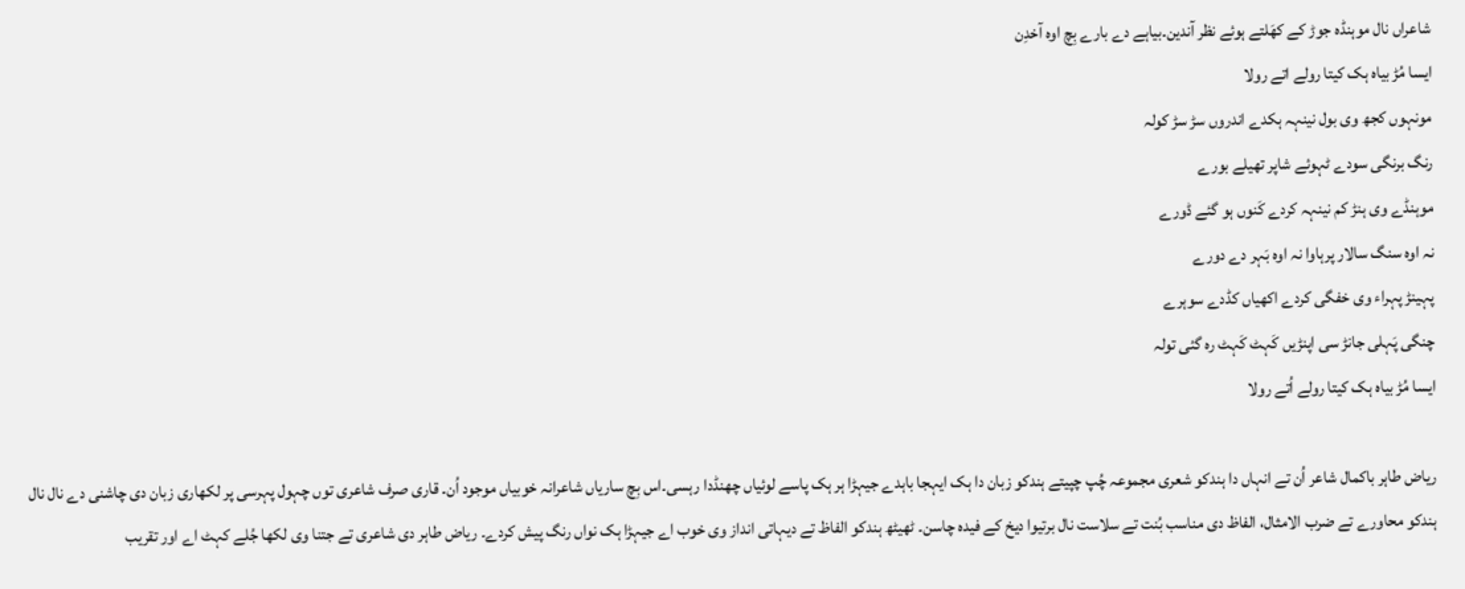شاعراں نال موہنڈہ جوڑ کے کھَلتے ہوئے نظر آندین۔بیاہے دے بارے بِچ اوہ آخدِن
ایسا مُڑ بیاہ ہک کیتا رولے اتے رولا
مونہوں کجھ وی بول نینہہ ہکدے اندروں سڑ سڑ کولہ
رنگ برنگی سودے ٹہوئے شاپر تھیلے بورے
موہنڈے وی ہنڑ کم نینہہ کردے کَنوں ہو گئے ڈورے
نہ اوہ سنگ سالار پرہاوا نہ اوہ بَہر دے دورے
پہینڑ پہراء وی خفگی کردے اکھیاں کڈدے سوہرے
چنگی پَہلی جانڑ سی اپنڑیں کَہٹ کَہٹ رہ گئی تولہ
ایسا مُڑ بیاہ ہک کیتا رولے اُتے رولا

ریاض طاہر باکمال شاعر اُن تے انہاں دا ہندکو شعری مجموعہ چُپ چپیتے ہندکو زبان دا ہک ایہجا باہدے جیہڑا ہر ہک پاسے لوئیاں چھنڈدا رہسی۔اس بِچ ساریاں شاعرانہ خوبیاں موجود اُن۔ قاری صرف شاعری توں چہول پہرسی پر لکھاری زبان دی چاشنی دے نال نال ہندکو محاورے تے ضرب الامثال، الفاظ دی مناسب بُنت تے سلاست نال برتیوا دیخ کے فیدہ چاسن۔ ٹھیٹھ ہندکو الفاظ تے دیہاتی انداز وی خوب اے جیہڑا ہک نواں رنگ پیش کردے۔ ریاض طاہر دی شاعری تے جتنا وی لکھا جُلے کہٹ اے اور تقریب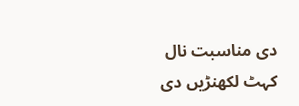دی مناسبت نال کہٹ لکھنڑیں دی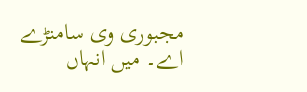مجبوری وی سامنڑے اے۔ میں انہاں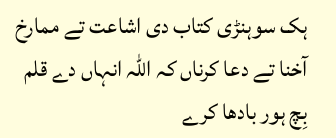ہک سوہنڑی کتاب دی اشاعت تے ممارخ آخنا تے دعا کرناں کہ اللہ انہاں دے قلم بِچ ہور بادھا کرے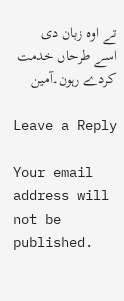تے اوہ زبان دی اسے طرحاں خدمت کردے رہون۔آمین

Leave a Reply

Your email address will not be published.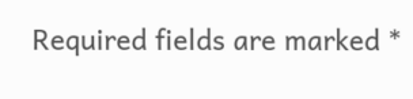Required fields are marked *